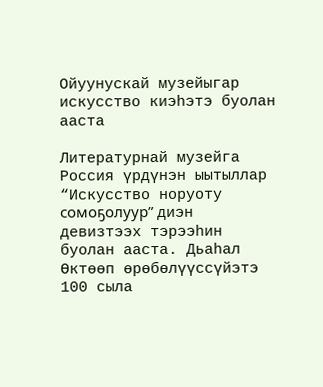Ойуунускай музейыгар искусство киэһэтэ буолан ааста

Литературнай музейга Россия үрдүнэн ыытыллар “Искусство норуоту сомоҕолуур” диэн девизтээх тэрээһин буолан ааста. Дьаһал Өктөөп өрөбөлүүссүйэтэ 100 сыла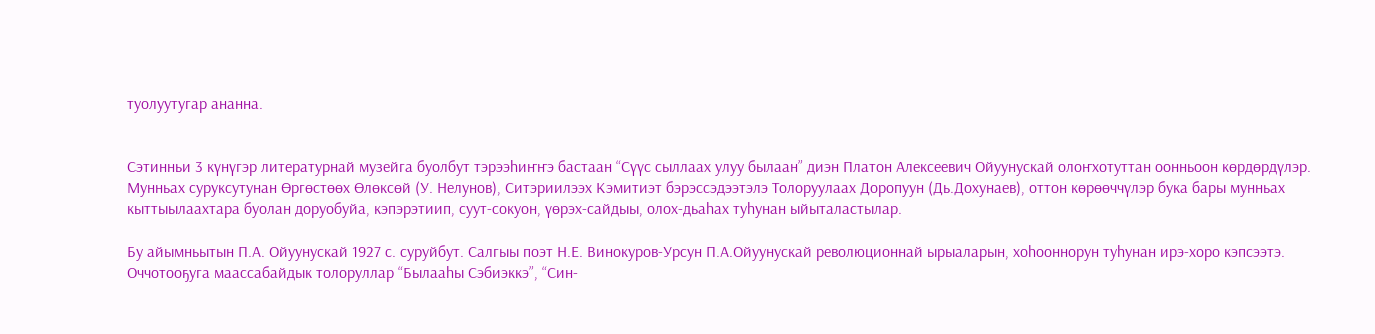туолуутугар ананна.


Сэтинньи 3 күнүгэр литературнай музейга буолбут тэрээһиҥҥэ бастаан “Сүүс сыллаах улуу былаан” диэн Платон Алексеевич Ойуунускай олоҥхотуттан оонньоон көрдөрдүлэр. Мунньах суруксутунан Өргөстөөх Өлөксөй (У. Нелунов), Ситэриилээх Кэмитиэт бэрэссэдээтэлэ Толоруулаах Доропуун (Дь.Дохунаев), оттон көрөөччүлэр бука бары мунньах кыттыылаахтара буолан доруобуйа, кэпэрэтиип, суут-сокуон, үөрэх-сайдыы, олох-дьаһах туһунан ыйыталастылар.

Бу айымньытын П.А. Ойуунускай 1927 с. суруйбут. Салгыы поэт Н.Е. Винокуров-Урсун П.А.Ойуунускай революционнай ырыаларын, хоһооннорун туһунан ирэ-хоро кэпсээтэ. Оччотооҕуга маассабайдык толоруллар “Былааһы Сэбиэккэ”, “Син-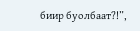биир буолбаат?!”,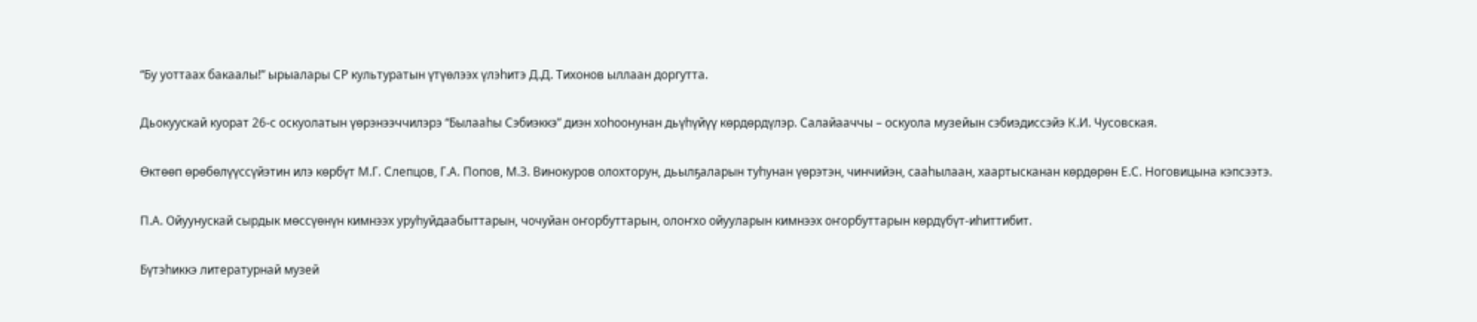“Бу уоттаах бакаалы!” ырыалары СР культуратын үтүөлээх үлэһитэ Д.Д. Тихонов ыллаан доргутта.

Дьокуускай куорат 26-с оскуолатын үөрэнээччилэрэ “Былааһы Сэбиэккэ” диэн хоһоонунан дьүһүйүү көрдөрдүлэр. Салайааччы – оскуола музейын сэбиэдиссэйэ К.И. Чусовская.

Өктөөп өрөбөлүүссүйэтин илэ көрбүт М.Г. Слепцов, Г.А. Попов, М.З. Винокуров олохторун, дьылҕаларын туһунан үөрэтэн, чинчийэн, сааһылаан, хаартысканан көрдөрөн Е.С. Ноговицына кэпсээтэ.

П.А. Ойуунускай сырдык мөссүөнүн кимнээх уруһуйдаабыттарын, чочуйан оҥорбуттарын, олоҥхо ойууларын кимнээх оҥорбуттарын көрдүбүт-иһиттибит.

Бүтэһиккэ литературнай музей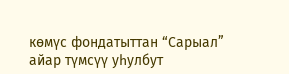көмүс фондатыттан “Сарыал” айар түмсүү уһулбут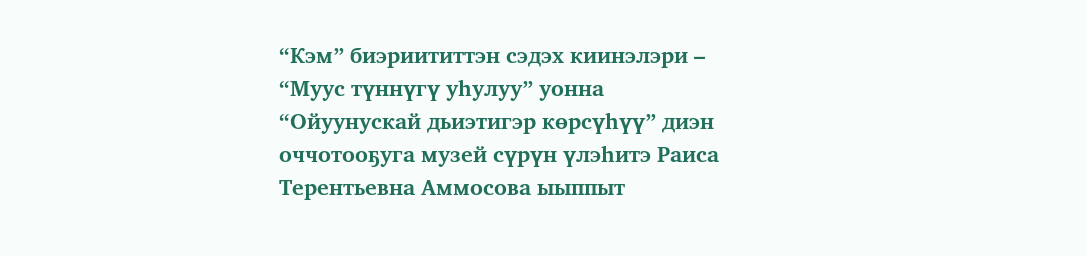“Кэм” биэриититтэн сэдэх киинэлэри – “Муус түннүгү уһулуу” уонна “Ойуунускай дьиэтигэр көрсүһүү” диэн оччотооҕуга музей сүрүн үлэһитэ Раиса Терентьевна Аммосова ыыппыт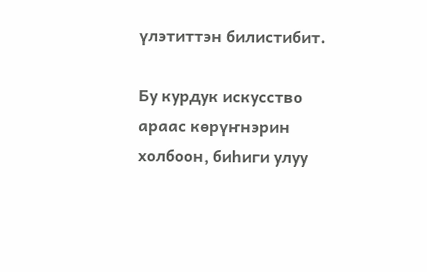үлэтиттэн билистибит.

Бу курдук искусство араас көрүҥнэрин холбоон, биһиги улуу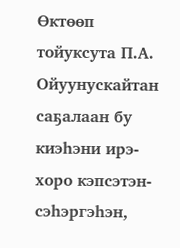Өктөөп тойуксута П.А. Ойуунускайтан саҕалаан бу киэһэни ирэ-хоро кэпсэтэн-сэһэргэһэн,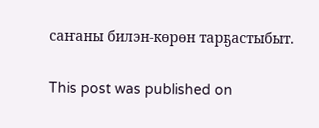саҥаны билэн-көрөн тарҕастыбыт.

This post was published on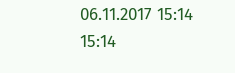06.11.2017 15:14 15:14